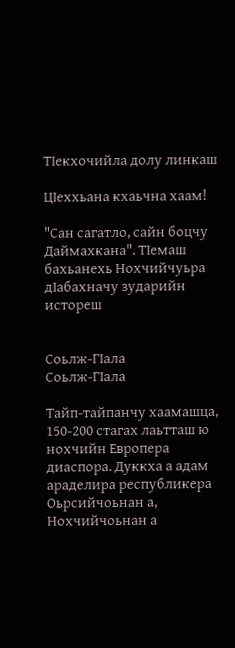ТIекхочийла долу линкаш

ЦIеххьана кхаьчна хаам!

"Сан сагатло, сайн боцчу Даймахкана". ТIемаш бахьанехь Нохчийчуьра дIабахначу зударийн истореш


Соьлж-ГIала
Соьлж-ГIала

Тайп-тайпанчу хаамашца, 150-200 стагах лаьтташ ю нохчийн Европера диаспора. Дуккха а адам араделира республикера Оьрсийчоьнан а, Нохчийчоьнан а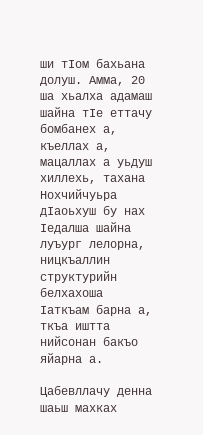ши тIом бахьана долуш. Амма, 20 ша хьалха адамаш шайна тIе еттачу бомбанех а, къеллах а, мацаллах а уьдуш хиллехь, тахана Нохчийчуьра дIаоьхуш бу нах Iедалша шайна луъург лелорна, ницкъаллин структурийн белхахоша Iаткъам барна а, ткъа иштта нийсонан бакъо яйарна а.

Цабевллачу денна шаьш махках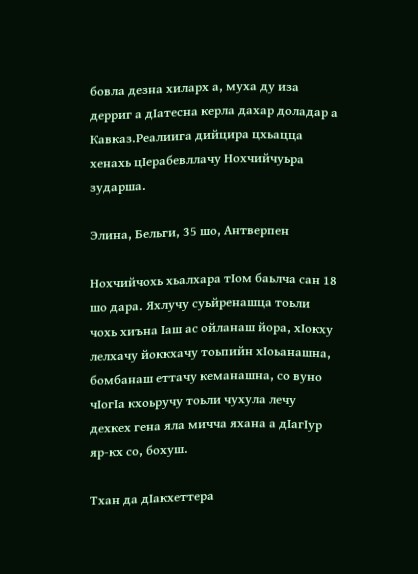бовла дезна хиларх а, муха ду иза дерриг а дIатесна керла дахар доладар а Кавказ.Реалиига дийцира цхьацца хенахь цIерабевллачу Нохчийчуьра зударша.

Элина, Бельги, 35 шо, Антверпен

Нохчийчохь хьалхара тIом баьлча сан 18 шо дара. Яхлучу суьйренашца тоьли чохь хиъна Iаш ас ойланаш йора, хIокху лелхачу йоккхачу тоьпийн хIоьанашна, бомбанаш еттачу кеманашна, со вуно чIогIа кхоьручу тоьли чухула лечу дехкех гена яла мичча яхана а дIагIур яр-кх со, бохуш.

Тхан да дIакхеттера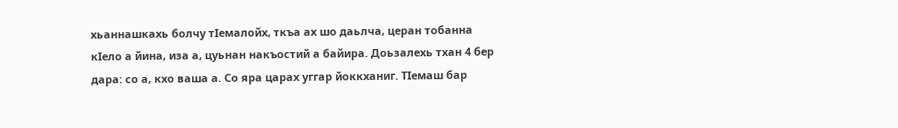хьаннашкахь болчу тIемалойх, ткъа ах шо даьлча, церан тобанна кIело а йина, иза а, цуьнан накъостий а байира. Доьзалехь тхан 4 бер дара: со а, кхо ваша а. Со яра царах уггар йоккханиг. ТIемаш бар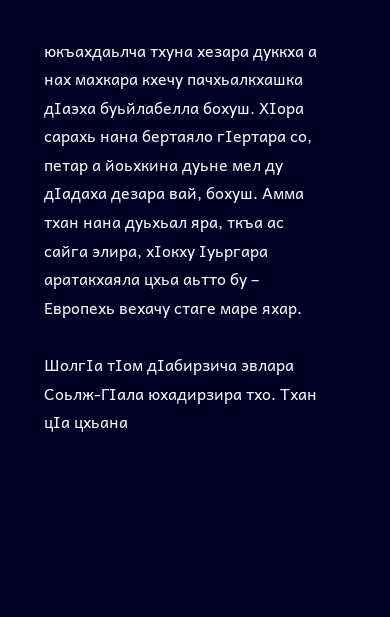юкъахдаьлча тхуна хезара дуккха а нах махкара кхечу пачхьалкхашка дIаэха буьйлабелла бохуш. ХIора сарахь нана бертаяло гIертара со, петар а йоьхкина дуьне мел ду дIадаха дезара вай, бохуш. Амма тхан нана дуьхьал яра, ткъа ас сайга элира, хIокху Iуьргара аратакхаяла цхьа аьтто бу – Европехь вехачу стаге маре яхар.

ШолгIа тIом дIабирзича эвлара Соьлж-ГIала юхадирзира тхо. Тхан цIа цхьана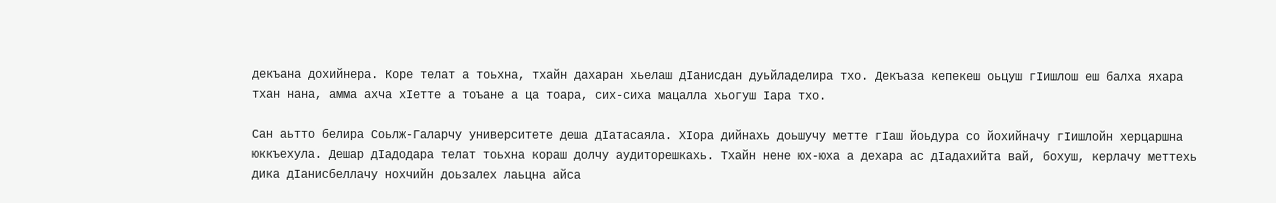декъана дохийнера. Коре телат а тоьхна, тхайн дахаран хьелаш дIанисдан дуьйладелира тхо. Декъаза кепекеш оьцуш гIишлош еш балха яхара тхан нана, амма ахча хIетте а тоъане а ца тоара, сих-сиха мацалла хьогуш Iара тхо.

Сан аьтто белира Соьлж-Галарчу университете деша дIатасаяла. ХIора дийнахь доьшучу метте гIаш йоьдура со йохийначу гIишлойн херцаршна юккъехула. Дешар дIадодара телат тоьхна кораш долчу аудиторешкахь. Тхайн нене юх-юха а дехара ас дIадахийта вай, бохуш, керлачу меттехь дика дIанисбеллачу нохчийн доьзалех лаьцна айса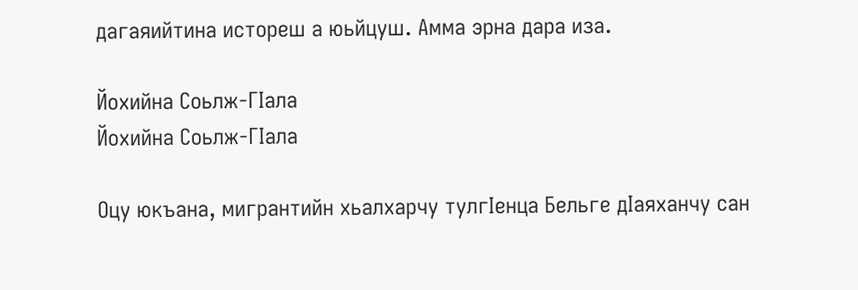дагаяийтина истореш а юьйцуш. Амма эрна дара иза.

Йохийна Соьлж-ГIала
Йохийна Соьлж-ГIала

Оцу юкъана, мигрантийн хьалхарчу тулгIенца Бельге дIаяханчу сан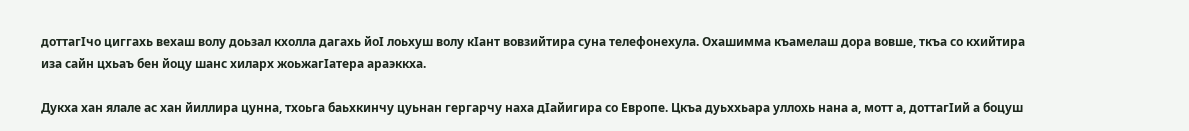доттагIчо циггахь вехаш волу доьзал кхолла дагахь йоI лоьхуш волу кIант вовзийтира суна телефонехула. Охашимма къамелаш дора вовше, ткъа со кхийтира иза сайн цхьаъ бен йоцу шанс хиларх жоьжагIатера араэккха.

Дукха хан ялале ас хан йиллира цунна, тхоьга баьхкинчу цуьнан гергарчу наха дIайигира со Европе. Цкъа дуьххьара уллохь нана а, мотт а, доттагIий а боцуш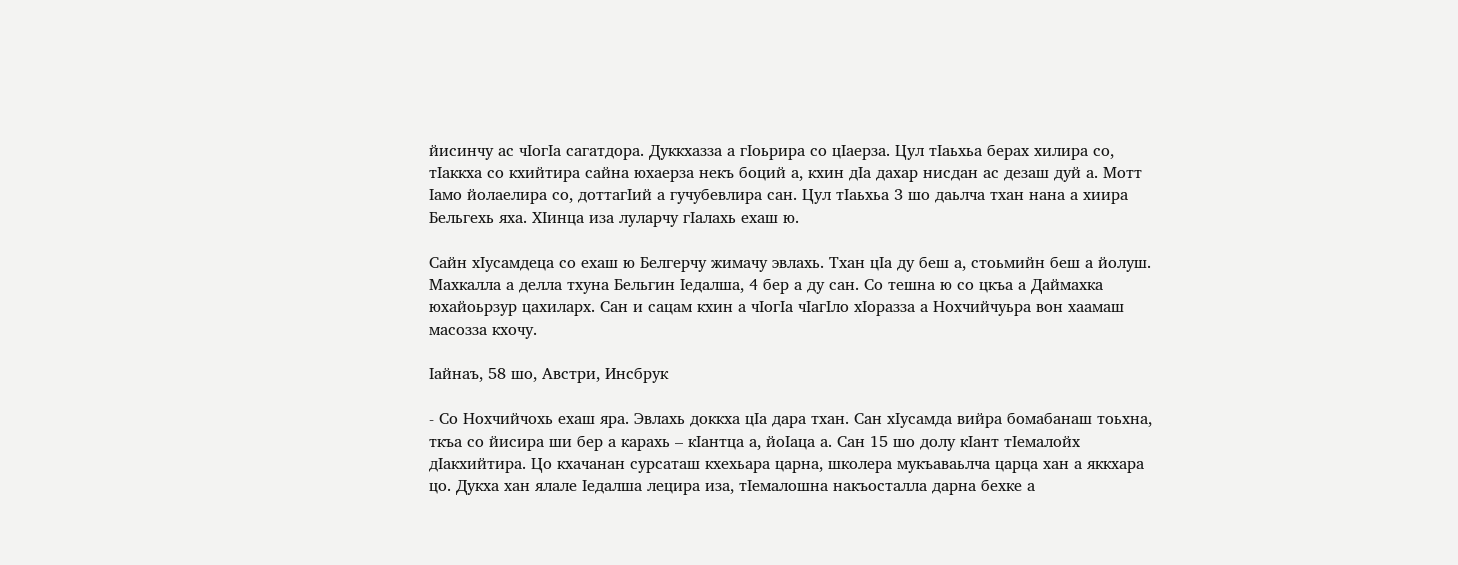йисинчу ас чIогIа сагатдора. Дуккхазза а гIоьрира со цIаерза. Цул тIаьхьа берах хилира со, тIаккха со кхийтира сайна юхаерза некъ боций а, кхин дIа дахар нисдан ас дезаш дуй а. Мотт Iамо йолаелира со, доттагIий а гучубевлира сан. Цул тIаьхьа 3 шо даьлча тхан нана а хиира Бельгехь яха. ХIинца иза луларчу гIалахь ехаш ю.

Сайн хIусамдеца со ехаш ю Белгерчу жимачу эвлахь. Тхан цIа ду беш а, стоьмийн беш а йолуш. Махкалла а делла тхуна Бельгин Iедалша, 4 бер а ду сан. Со тешна ю со цкъа а Даймахка юхайоьрзур цахиларх. Сан и сацам кхин а чIогIа чIагIло хIоразза а Нохчийчуьра вон хаамаш масозза кхочу.

Iайнаъ, 58 шо, Австри, Инсбрук

- Со Нохчийчохь ехаш яра. Эвлахь доккха цIа дара тхан. Сан хIусамда вийра бомабанаш тоьхна, ткъа со йисира ши бер а карахь – кIантца а, йоIаца а. Сан 15 шо долу кIант тIемалойх дIакхийтира. Цо кхачанан сурсаташ кхехьара царна, школера мукъаваьлча царца хан а яккхара цо. Дукха хан ялале Iедалша лецира иза, тIемалошна накъосталла дарна бехке а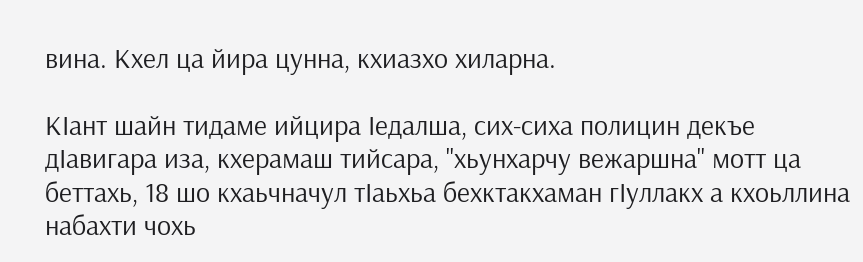вина. Кхел ца йира цунна, кхиазхо хиларна.

КIант шайн тидаме ийцира Iедалша, сих-сиха полицин декъе дIавигара иза, кхерамаш тийсара, "хьунхарчу вежаршна" мотт ца беттахь, 18 шо кхаьчначул тIаьхьа бехктакхаман гIуллакх а кхоьллина набахти чохь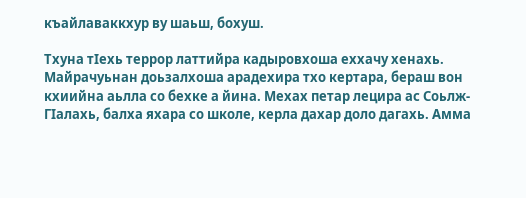къайлаваккхур ву шаьш, бохуш.

Тхуна тIехь террор латтийра кадыровхоша еххачу хенахь. Майрачуьнан доьзалхоша арадехира тхо кертара, бераш вон кхиийна аьлла со бехке а йина. Мехах петар лецира ас Соьлж-ГIалахь, балха яхара со школе, керла дахар доло дагахь. Амма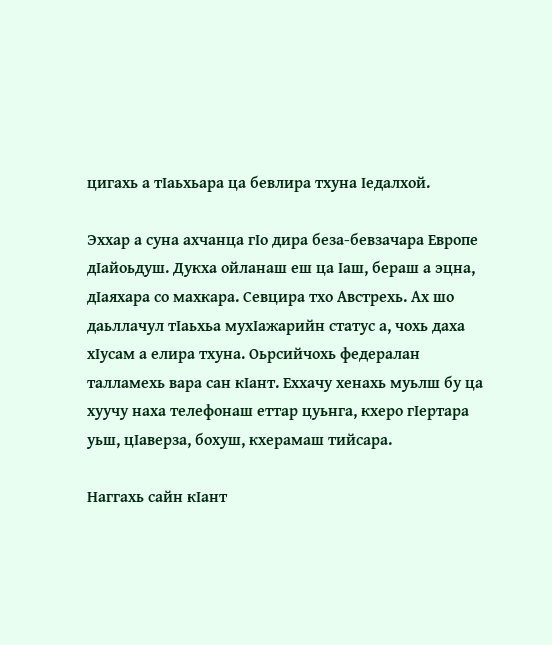цигахь а тIаьхьара ца бевлира тхуна Iедалхой.

Эххар а суна ахчанца гIо дира беза-бевзачара Европе дIайоьдуш. Дукха ойланаш еш ца Iаш, бераш а эцна, дIаяхара со махкара. Севцира тхо Австрехь. Ах шо даьллачул тIаьхьа мухIажарийн статус а, чохь даха хIусам а елира тхуна. Оьрсийчохь федералан талламехь вара сан кIант. Еххачу хенахь муьлш бу ца хуучу наха телефонаш еттар цуьнга, кхеро гIертара уьш, цIаверза, бохуш, кхерамаш тийсара.

Наггахь сайн кIант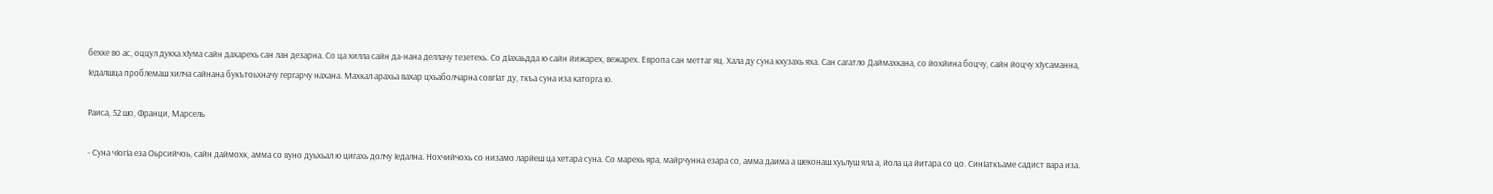бехке во ас, оццул дукха хIума сайн дахарехь сан лан дезарна. Со ца хилла сайн да-нана деллачу тезетехь. Со дIахаьдда ю сайн йижарех, вежарех. Европа сан меттаг яц. Хала ду суна кхузахь яха. Сан сагатло Даймахкана, со йохйина боцчу, сайн йоцчу хIусаманна, Iедалшца проблемаш хилча сайнана букътоьхначу гергарчу нахана. Махкал арахьа вахар цхьаболчарна совгIат ду, ткъа суна иза каторга ю.

Раиса, 52 шо, Франци, Марсель

- Суна чIогIа еза Оьрсийчоь, сайн даймохк, амма со вуно дуьхьал ю цигахь долчу Iедална. Нохчийчохь со низамо ларйеш ца хетара суна. Со марехь яра, майрчунна езара со, амма даима а шеконаш хуьлуш яла а, йола ца йитара со цо. СинӀаткъаме садист вара иза.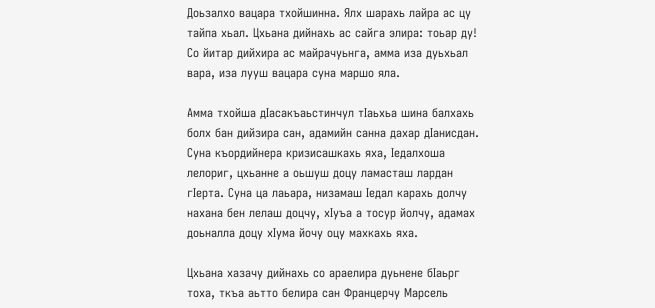Доьзалхо вацара тхойшинна. Ялх шарахь лайра ас цу тайпа хьал. Цхьана дийнахь ас сайга элира: тоьар ду! Со йитар дийхира ас майрачуьнга, амма иза дуьхьал вара, иза лууш вацара суна маршо яла.

Амма тхойша дIасакъаьстинчул тIаьхьа шина балхахь болх бан дийзира сан, адамийн санна дахар дIанисдан. Суна къордийнера кризисашкахь яха, Iедалхоша лелориг, цхьанне а оьшуш доцу ламасташ лардан гIерта. Суна ца лаьара, низамаш Iедал карахь долчу нахана бен лелаш доцчу, хIуъа а тосур йолчу, адамах доьналла доцу хIума йочу оцу махкахь яха.

Цхьана хазачу дийнахь со араелира дуьнене бIаьрг тоха, ткъа аьтто белира сан Францерчу Марсель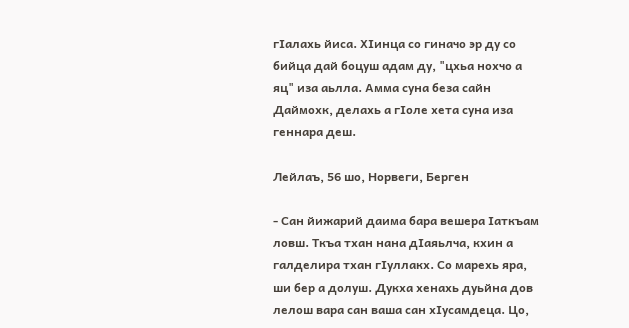гIалахь йиса. ХIинца со гиначо эр ду со бийца дай боцуш адам ду, "цхьа нохчо а яц" иза аьлла. Амма суна беза сайн Даймохк, делахь а гIоле хета суна иза геннара деш.

Лейлаъ, 56 шо, Норвеги, Берген

- Сан йижарий даима бара вешера Iаткъам ловш. Ткъа тхан нана дIаяьлча, кхин а галделира тхан гIуллакх. Со марехь яра, ши бер а долуш. Дукха хенахь дуьйна дов лелош вара сан ваша сан хIусамдеца. Цо,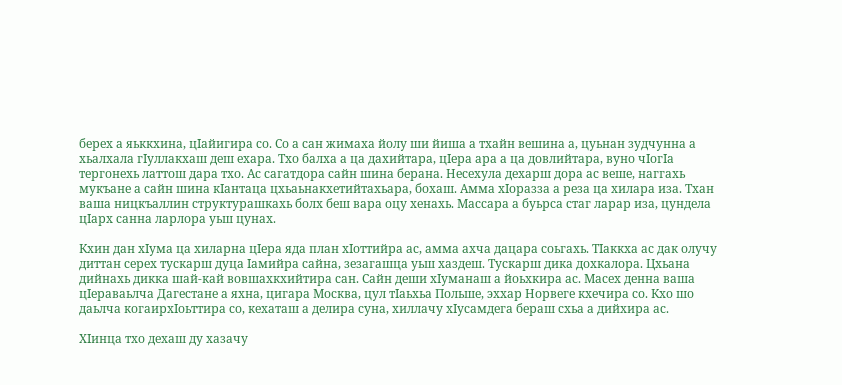берех а яьккхина, цIайигира со. Со а сан жимаха йолу ши йиша а тхайн вешина а, цуьнан зудчунна а хьалхала гIуллакхаш деш ехара. Тхо балха а ца дахийтара, цIера ара а ца довлийтара, вуно чIогIа тергонехь латтош дара тхо. Ас сагатдора сайн шина берана. Несехула дехарш дора ас веше, наггахь мукъане а сайн шина кIантаца цхьаьнакхетийтахьара, бохаш. Амма хIоразза а реза ца хилара иза. Тхан ваша ницкъаллин структурашкахь болх беш вара оцу хенахь. Массара а буьрса стаг ларар иза, цундела цIарх санна ларлора уьш цунах.

Кхин дан хIума ца хиларна цIера яда план хIоттийра ас, амма ахча дацара соьгахь. ТIаккха ас дак олучу диттан серех тускарш дуца Iамийра сайна, зезагашца уьш хаздеш. Тускарш дика дохкалора. Цхьана дийнахь дикка шай-кай вовшахкхийтира сан. Сайн деши хIуманаш а йоьхкира ас. Масех денна ваша цIераваьлча Дагестане а яхна, цигара Москва, цул тIаьхьа Польше, эххар Норвеге кхечира со. Кхо шо даьлча когаирхIоьттира со, кехаташ а делира суна, хиллачу хIусамдега бераш схьа а дийхира ас.

ХIинца тхо дехаш ду хазачу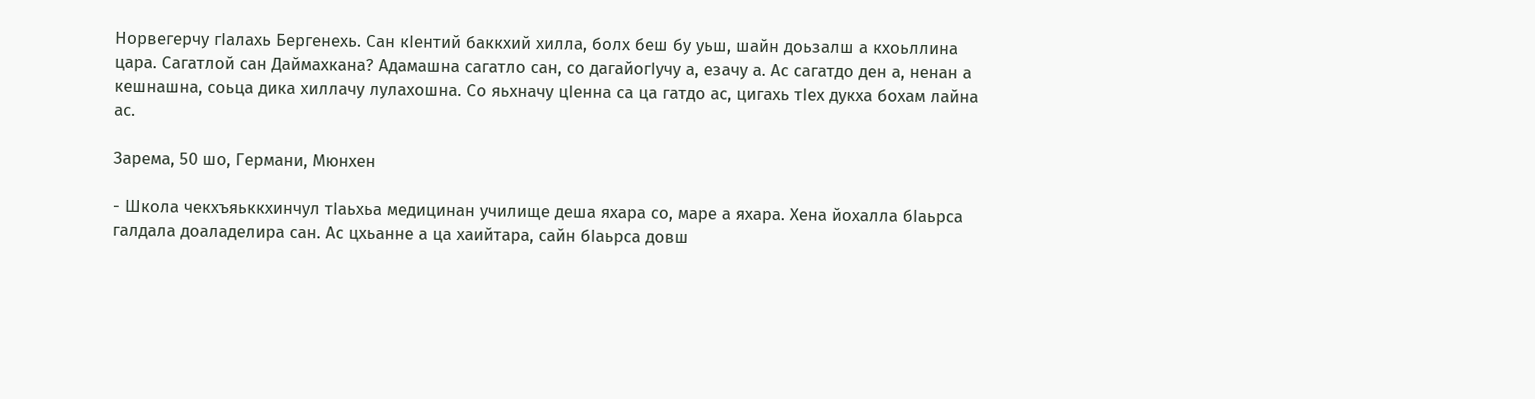Норвегерчу гIалахь Бергенехь. Сан кIентий баккхий хилла, болх беш бу уьш, шайн доьзалш а кхоьллина цара. Сагатлой сан Даймахкана? Адамашна сагатло сан, со дагайогIучу а, езачу а. Ас сагатдо ден а, ненан а кешнашна, соьца дика хиллачу лулахошна. Со яьхначу цIенна са ца гатдо ас, цигахь тIех дукха бохам лайна ас.

Зарема, 50 шо, Германи, Мюнхен

- Школа чекхъяьккхинчул тIаьхьа медицинан училище деша яхара со, маре а яхара. Хена йохалла бIаьрса галдала доаладелира сан. Ас цхьанне а ца хаийтара, сайн бIаьрса довш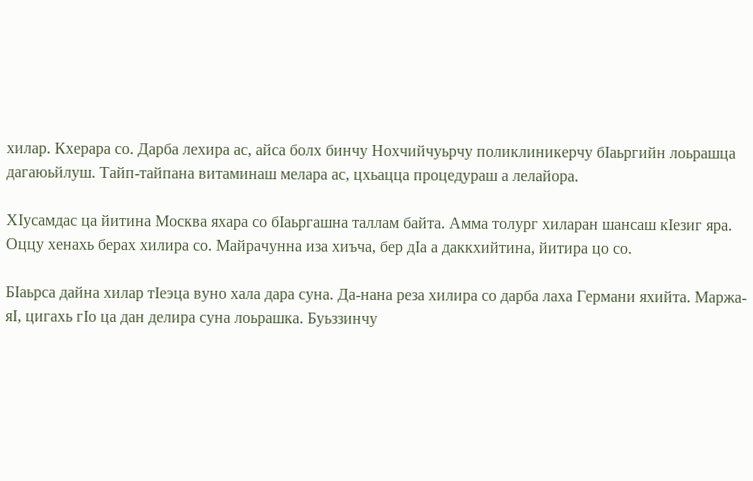хилар. Кхерара со. Дарба лехира ас, айса болх бинчу Нохчийчуьрчу поликлиникерчу бIаьргийн лоьрашца дагаюьйлуш. Тайп-тайпана витаминаш мелара ас, цхьацца процедураш а лелайора.

ХIусамдас ца йитина Москва яхара со бIаьргашна таллам байта. Амма толург хиларан шансаш кIезиг яра. Оццу хенахь берах хилира со. Майрачунна иза хиъча, бер дIа а даккхийтина, йитира цо со.

БIаьрса дайна хилар тIеэца вуно хала дара суна. Да-нана реза хилира со дарба лаха Германи яхийта. Маржа-яӀ, цигахь гIо ца дан делира суна лоьрашка. Буьззинчу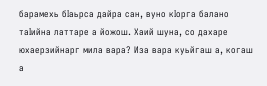барамехь бIаьрса дайра сан, вуно кIорга балано таӀийна латтаре а йожош. Хаий шуна, со дахаре юхаерзийнарг мила вара? Иза вара куьйгаш а, когаш а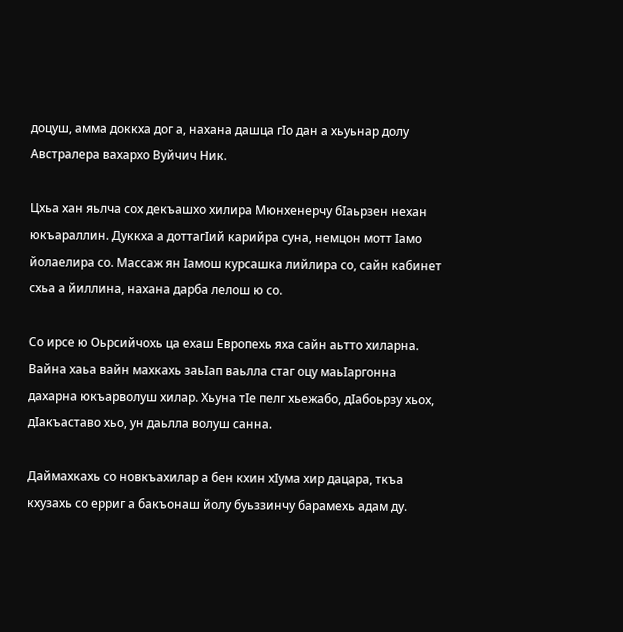доцуш, амма доккха дог а, нахана дашца гIо дан а хьуьнар долу Австралера вахархо Вуйчич Ник.

Цхьа хан яьлча сох декъашхо хилира Мюнхенерчу бIаьрзен нехан юкъараллин. Дуккха а доттагIий карийра суна, немцон мотт Iамо йолаелира со. Массаж ян Iамош курсашка лийлира со, сайн кабинет схьа а йиллина, нахана дарба лелош ю со.

Со ирсе ю Оьрсийчохь ца ехаш Европехь яха сайн аьтто хиларна. Вайна хаьа вайн махкахь заьIап ваьлла стаг оцу маьIаргонна дахарна юкъарволуш хилар. Хьуна тIе пелг хьежабо, дIабоьрзу хьох, дIакъаставо хьо, ун даьлла волуш санна.

Даймахкахь со новкъахилар а бен кхин хIума хир дацара, ткъа кхузахь со ерриг а бакъонаш йолу буьззинчу барамехь адам ду.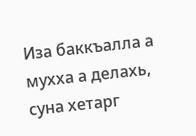Иза баккъалла а мухха а делахь, суна хетарг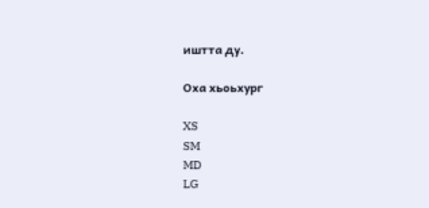иштта ду.

Оха хьоьхург

XS
SM
MD
LG